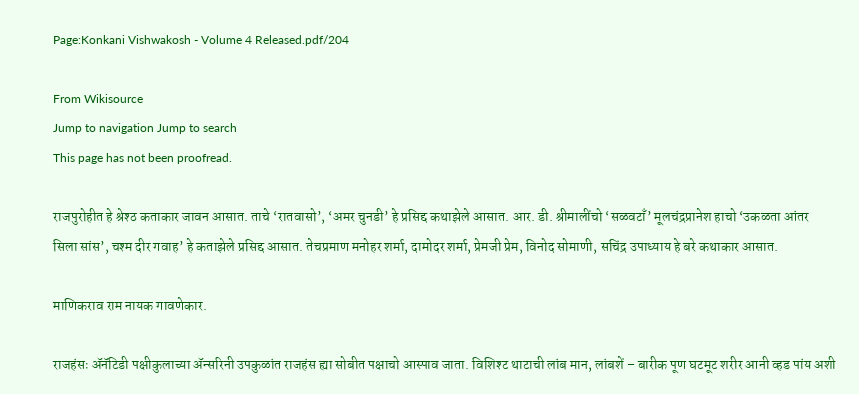Page:Konkani Vishwakosh - Volume 4 Released.pdf/204

From Wikisource
Jump to navigation Jump to search
This page has not been proofread.

राजपुरोहीत हे श्रेश्ठ कताकार जावन आसात. ताचे ‘रातवासो’, ‘अमर चुनडी’ हे प्रसिद्द कथाझेले आसात. आर. डी. श्रीमालींचो ‘सळवटाँ’ मूलचंद्रप्रानेश हाचो ‘उकळता आंतर सिला सांस’, चश्म दीर गवाह’ हे कताझेले प्रसिद्द आसात. तेचप्रमाण मनोहर शर्मा, दामोदर शर्मा, प्रेमजी प्रेम, विनोद सोमाणी, सचिंद्र उपाध्याय हे बरे कथाकार आसात.

माणिकराव राम नायक गावणेकार.

राजहंसः ॲनॅटिडी पक्षीकुलाच्या ॲन्सरिनी उपकुळांत राजहंस ह्या सोबीत पक्षाचो आस्पाव जाता. विशिश्ट थाटाची लांब मान, लांबशें – बारीक पूण घटमूट शरीर आनी व्हड पांय अशी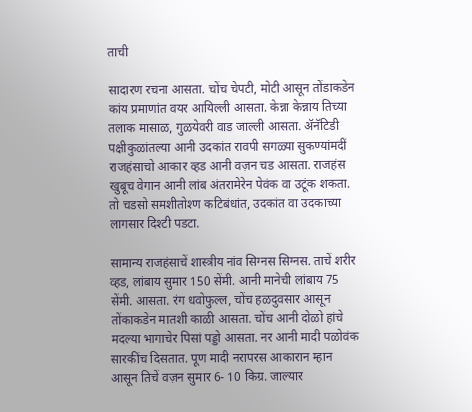ताची

सादारण रचना आसता. चोंच चेपटी, मोटी आसून तोंडाकडेन कांय प्रमाणांत वयर आयिल्ली आसता. केन्ना केन्नाय तिच्या तलाक मासाळ, गुळयेवरी वाड जाल्ली आसता. ॲनॅटिडी पक्षीकुळांतल्या आनी उदकांत रावपी सगळ्या सुकण्यांमदीं राजहंसाचो आकार व्हड आनी वज़न चड आसता. राजहंस खुबूच वेगान आनी लांब अंतरामेरेन पेवंक वा उटूंक शकता. तो चडसो समशीतोश्ण कटिबंधांत, उदकांत वा उदकाच्या लागसार दिश्टी पडटा.

सामान्य राजहंसाचें शास्त्रीय नांव सिग्नस सिग्नस. ताचें शरीर व्हड, लांबाय सुमार 150 सेंमी. आनी मानेची लांबाय 75 सेंमी. आसता. रंग धवोफुल्ल, चोंच हळदुवसार आसून तोंकाकडेन मातशी काळी आसता. चोंच आनी दोळो हांचे मदल्या भागाचेर पिसां पड्डो आसता. नर आनी मादी पळोवंक सारकींच दिसतात. पूण मादी नरापरस आकारान म्हान आसून तिचें वज़न सुमार 6- 10 किग्र. जाल्यार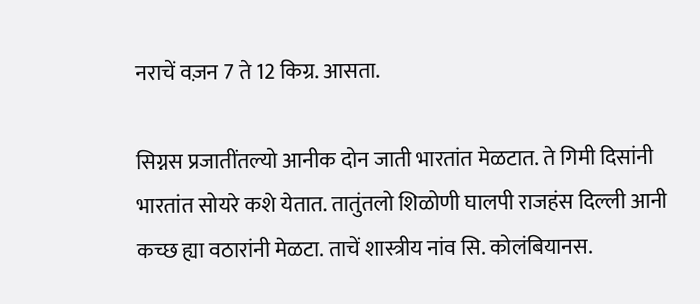नराचें वज़न 7 ते 12 किग्र. आसता.

सिग्नस प्रजातींतल्यो आनीक दोन जाती भारतांत मेळटात. ते गिमी दिसांनी भारतांत सोयरे कशे येतात. तातुंतलो शिळोणी घालपी राजहंस दिल्ली आनी कच्छ ह्या वठारांनी मेळटा. ताचें शास्त्रीय नांव सि. कोलंबियानस.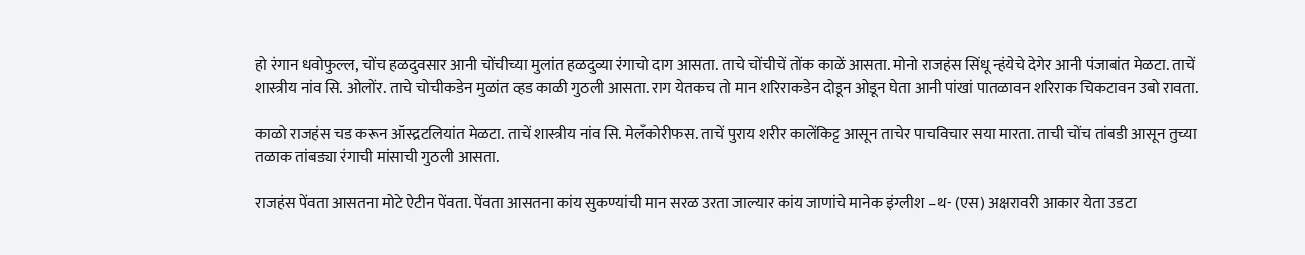हो रंगान धवोफुल्ल, चोंच हळदुवसार आनी चोंचीच्या मुलांत हळदुव्या रंगाचो दाग आसता. ताचे चोंचीचें तोंक काळें आसता. मोनो राजहंस सिंधू न्हंयेचे देगेर आनी पंजाबांत मेळटा. ताचें शास्त्रीय नांव सि. ओलोंर. ताचे चोचीकडेन मुळांत व्हड काळी गुठली आसता. राग येतकच तो मान शरिराकडेन दोडून ओडून घेता आनी पांखां पातळावन शरिराक चिकटावन उबो रावता.

काळो राजहंस चड करून ऑस्द्रटलियांत मेळटा. ताचें शास्त्रीय नांव सि. मेलँकोरीफस. ताचें पुराय शरीर कालेंकिट्ट आसून ताचेर पाचविचार सया मारता. ताची चोंच तांबडी आसून तुच्या तळाक तांबड्या रंगाची मांसाची गुठली आसता.

राजहंस पेंवता आसतना मोटे ऐटीन पेंवता. पेंवता आसतना कांय सुकण्यांची मान सरळ उरता जाल्यार कांय जाणांचे मानेक इंग्लीश –थ- (एस) अक्षरावरी आकार येता उडटा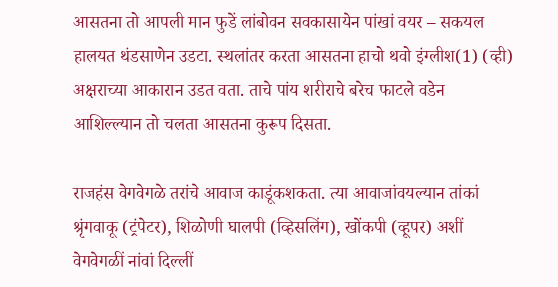आसतना तो आपली मान फुडें लांबोवन सवकासायेन पांखां वयर – सकयल हालयत थंडसाणेन उडटा. स्थलांतर करता आसतना हाचो थवो इंग्लीश(1) (व्ही) अक्षराच्या आकारान उडत वता. ताचे पांय शरीराचे बरेच फाटले वडेन आशिल्ल्यान तो चलता आसतना कुरूप दिसता.

राजहंस वेगवेगळे तरांचे आवाज काडूंकशकता. त्या आवाजांवयल्यान तांकां श्रृंगवाकू (ट्रंपेटर), शिळोणी घालपी (व्हिसलिंग), खोंकपी (व्हूपर) अशीं वेगवेगळीं नांवां दिल्लीं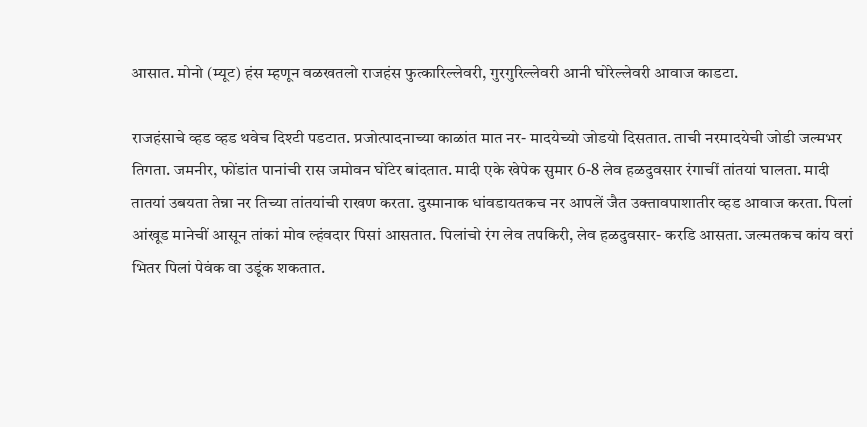आसात. मोनो (म्यूट) हंस म्हणून वळखतलो राजहंस फुत्कारिल्लेवरी, गुरगुरिल्लेवरी आनी घोरेल्लेवरी आवाज काडटा.

राजहंसाचे व्हड व्हड थवेच दिश्टी पडटात. प्रजोत्पादनाच्या काळांत मात नर- मादयेच्यो जोडयो दिसतात. ताची नरमादयेची जोडी जल्मभर तिगता. जमनीर, फोंडांत पानांची रास जमोवन घोंटेर बांदतात. मादी एके खेपेक सुमार 6-8 लेव हळदुवसार रंगाचीं तांतयां घालता. मादी तातयां उबयता तेन्ना नर तिच्या तांतयांची राखण करता. दुस्मानाक धांवडायतकच नर आपलें जैत उक्तावपाशातीर व्हड आवाज करता. पिलां आंखूड मानेचीं आसून तांकां मोव ल्हंवदार पिसां आसतात. पिलांचो रंग लेव तपकिरी, लेव हळदुवसार- करडि आसता. जल्मतकच कांय वरां भितर पिलां पेवंक वा उडूंक शकतात.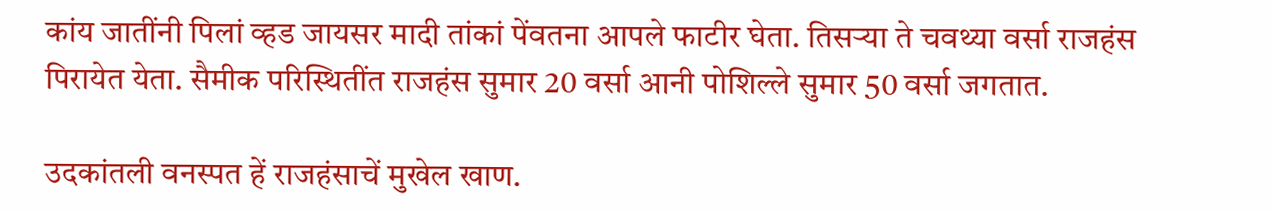कांय जातींनी पिलां व्हड जायसर मादी तांकां पेंवतना आपले फाटीर घेता. तिसऱ्या ते चवथ्या वर्सा राजहंस पिरायेत येता. सैमीक परिस्थितींत राजहंस सुमार 20 वर्सा आनी पोशिल्ले सुमार 50 वर्सा जगतात.

उदकांतली वनस्पत हें राजहंसाचें मुखेल खाण.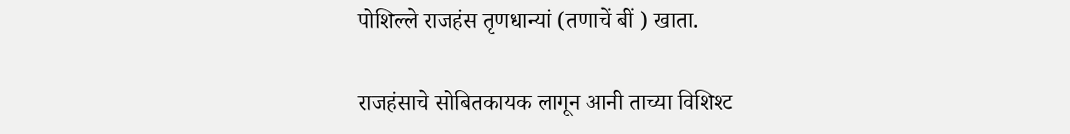पोशिल्ले राजहंस तृणधान्यां (तणाचें बीं ) खाता.

राजहंसाचे सोबितकायक लागून आनी ताच्या विशिश्ट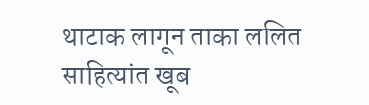थाटाक लागून ताका ललित साहित्यांत खूब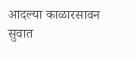आदल्या काळारसावन सुवात